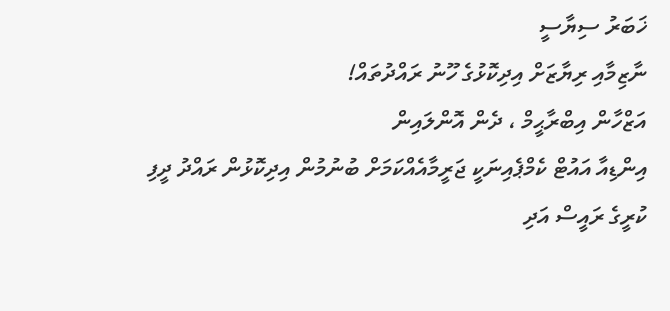ޚަބަރު ސިޔާސީ
ނާޒިމާއި ރިޔާޒަށް އިދިކޮޅުގެ ހޫނު ރައްދުތައް!
އަޒްހާން އިބްރާޙީމް ، ދެން އޮންލައިން
އިންޑިއާ އައުޓް ކެމްޕެއިނަކީ ޖަރީމާއެއްކަމަށް ބުނުމުން އިދިކޮޅުން ރައްދު ދީފި
ކުރީގެ ރައީސް އަދި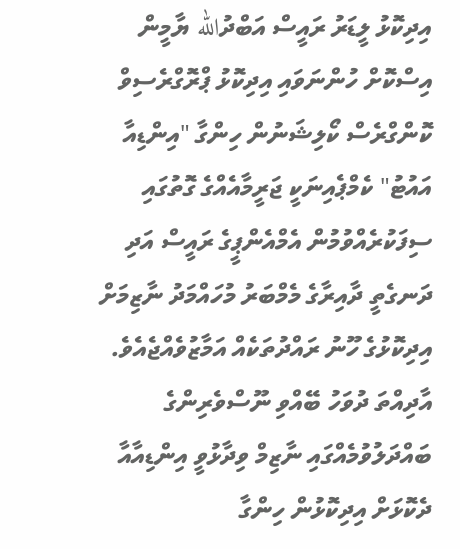އިދިކޮޅު ލީޑަރު ރައީސް އަބްދުالله ޔާމީން އިސްކޮށް ހުންނަވައި އިދިކޮޅު ޕްރޮގްރެސިވް ކޮންގްރެސް ކޯލިޝަނުން ހިންގާ "އިންޑިއާ އައުޓު" ކެމްޕެއިނަކީ ޖަރީމާއެއްގެ ގޮތުގައި ސިފަކުރެއްވުމުން އެމްއެންޕީގެ ރައީސް އަދި ދަނގެތީ ދާއިރާގެ މެމްބަރު މުހައްމަދު ނާޒިމަށް އިދިކޮޅުގެ ހޫނު ރައްދުތަކެއް އަމާޒުވެއްޖެއެވެ.
އާދިއްތަ ދުވަހު ބޭއްވި ނޫސްވެރިންގެ ބައްދަލުވުމެއްގައި ނާޒިމް ވިދާޅުވީ އިންޑިއާއާ ދެކޮޅަށް އިދިކޮޅުން ހިންގާ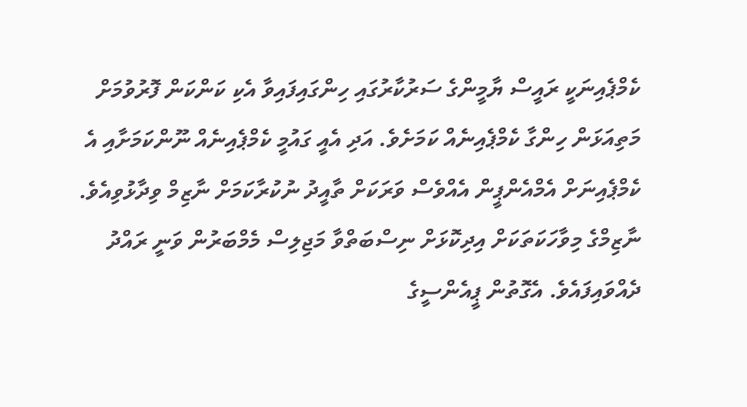ކެމްޕެއިނަކީ ރައީސް ޔާމީންގެ ސަރުކާރުގައި ހިންގައިފައިވާ އެކި ކަންކަން ފޮރުވުމަށް މަތިއަޅަން ހިންގާ ކެމްޕެއިނެއް ކަމަށެވެ. އަދި އެއީ ގައުމީ ކެމްޕެއިނެއް ނޫންކަމަށާއި އެ ކެމްޕެއިނަށް އެމްއެންޕީން އެއްވެސް ވަރަކަށް ތާއީދު ނުކުރާކަމަށް ނާޒިމް ވިދާޅުވިއެވެ.
ނާޒިމްގެ މިވާހަކަތަކަށް އިދިކޮޅަށް ނިސްބަތްވާ މަޖިލިސް މެމްބަރުން ވަނީ ރައްދު ދެއްވައިފައެވެ. އެގޮތުން ޕީއެންސީގެ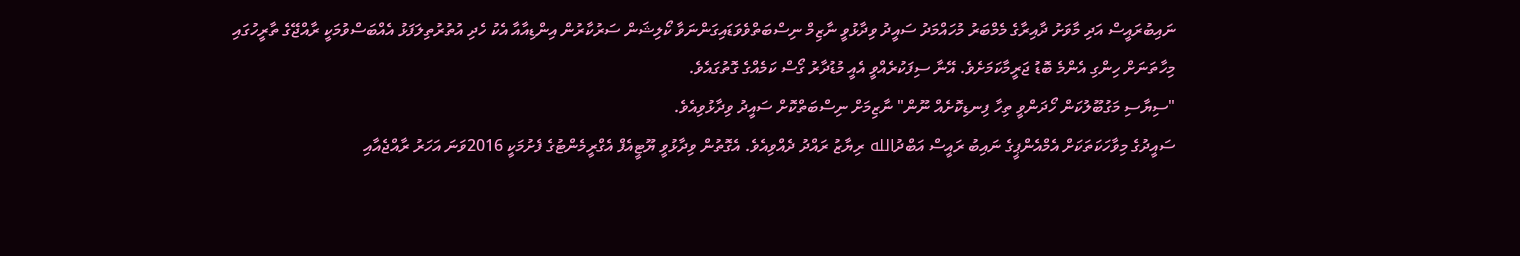ނައިބުރައީސް އަދި މާވަށު ދާއިރާގެ މެމްބަރު މުހައްމަދު ސައީދު ވިދާޅުވީ ނާޒިމް ނިސްބަތްވެވަޑައިގަންނަވާ ކޯލިޝަން ސަރުކާރުން އިންޑިއާއާ އެކު ހެދި އުތުރުތިލަފަޅު އެއްބަސްވުމަކީ ރާއްޖޭގެ ތާރީހުގައި މިހާތަނަށް ހިންގި އެންމެ ބޮޑު ޖަރީމާކަމަށެވެ. އޭނާ ސިފަކުރެއްވީ އެއީ މުޑުދާރު ގޯސް ކަމެއްގެ ގޮތުގައެވެ.
"ސިޔާސި މަގުބޫލުކަން ހޯދަންވީ ތިހާ ފިނޑިކޮށެއް ނޫން" ނާޒިމަށް ނިސްބަތްކޮށް ސައީދު ވިދާޅުވިއެވެ.
ސައީދުގެ މިވާހަކަތަކަށް އެމްއެންޕީގެ ނައިބު ރައީސް އަބްދުالله ރިޔާޒު ރައްދު ދެއްވިއެވެ. އެގޮތުން ވިދާޅުވީ ޔޫޓީއެފް އެގްރީމެންޓުގެ ފެށުމަކީ 2016ވަނަ އަހަރު ރާއްޖެއާއި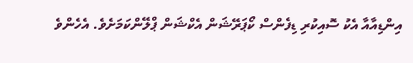އިންޑިއާއާ އެކު ސޮއިކުރި ޑިފެންސް ކޯޕަރޭޝަން އެކްޝަން ޕްލޭންކަމަށެވެ. އެހެންވެ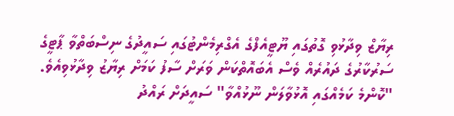ރިޔާޒް ވިދާޅުވި ގޮތުގައި ޔޫޓީއެފްގެ އެގްރިމެންޓުގައި ސައީދުގެ ނިސްބަތްވާ ޕާޓީގެ ސަރުކާރުގެ ދައުރެއް ވެސް އެބައޮތްކަން ވަރަށް ސާފު ކަމަށް ރިޔާޒު ވިދާޅުވިއެވެ.
"ކޮންމެ ކަމެއްގައި އޮޅުވާލަން ނޫޅުއްވާ" ސައީދަށް ރައްދު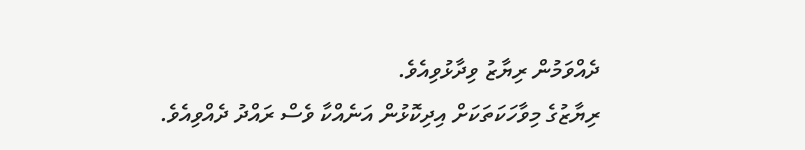ދެއްވަމުން ރިޔާޒު ވިދާޅުވިއެވެ.
ރިޔާޒުގެ މިވާހަކަތަކަށް އިދިކޮޅުން އަނެއްކާ ވެސް ރައްދު ދެއްވިއެވެ.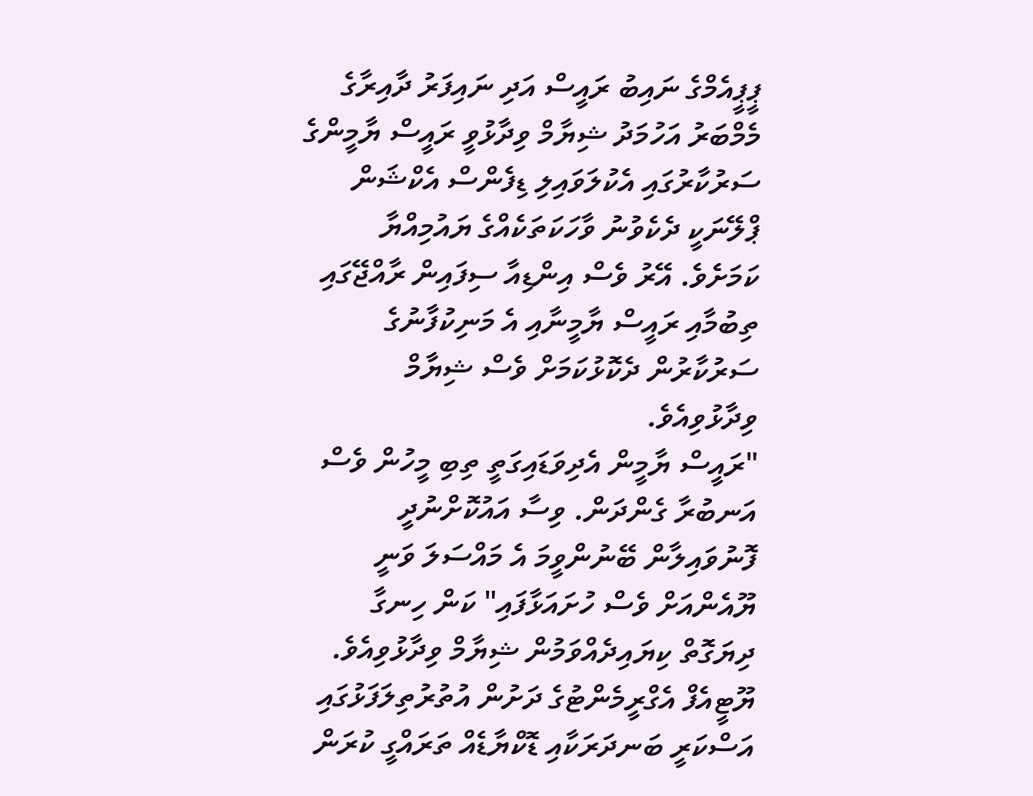ޕީޕީއެމްގެ ނައިބު ރައީސް އަދި ނައިފަރު ދާއިރާގެ މެމްބަރު އަހުމަދު ޝިޔާމް ވިދާޅުވީ ރައީސް ޔާމީންގެ ސަރުކާރުގައި އެކުލަވައިލި ޑިފެންސް އެކްޝަން ޕްލޭނަކީ ދެކެވުނު ވާހަކަތަކެއްގެ ޔައުމިއްޔާ ކަމަށެވެ. އޭރު ވެސް އިންޑިއާ ސިފައިން ރާއްޖޭގައި ތިބުމާއި ރައީސް ޔާމީނާއި އެ މަނިކުފާނުގެ ސަރުކާރުން ދެކޮޅުކަމަށް ވެސް ޝިޔާމް ވިދާޅުވިއެވެ.
"ރައީސް ޔާމީން އެދިވަޑައިގަތީ ތިބި މީހުން ވެސް އަނބުރާ ގެންދަން. ވިސާ އައުކޮށްނުދީ ފޮނުވައިލާން ބޭނުންވީމަ އެ މައްސަލަ ވަނީ ޔޫއެންއަށް ވެސް ހުށައަޅާފައި" ކަން ހިނގާ ދިޔަގޮތް ކިޔައިދެއްވަމުން ޝިޔާމް ވިދާޅުވިއެވެ.
ޔޫޓީއެފް އެގްރީމެންޓުގެ ދަށުން އުތުރުތިލަފަޅުގައި އަސްކަރީ ބަނދަރަކާއި ޑޮކްޔާޑެއް ތަރައްގީ ކުރަން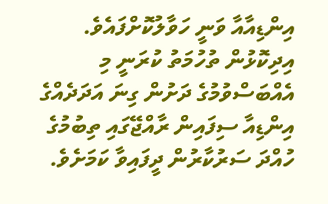އިންޑިއާއާ ވަނީ ހަވާލުކޮށްފައެވެ. އިދިކޮޅުން ތުހުމަތު ކުރަނީ މި އެއްބަސްވުމުގެ ދަށުން ގިނަ އަދަދެއްގެ އިންޑިއާ ސިފައިން ރާއްޖޭގައި ތިބުމުގެ ހުއްދަ ސަރުކާރުން ދީފައިވާ ކަމަށެވެ.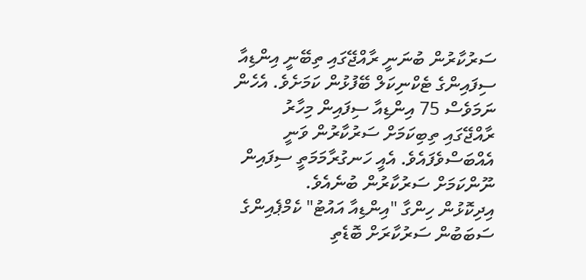ސަރުކާރުން ބުނަނީ ރާއްޖޭގައި ތިބޭނީ އިންޑިއާ ސިފައިންގެ ޓެކްނިކަލް ބޭފުޅުން ކަމަށެވެ. އެހެން ނަމަވެސް 75 އިންޑިއާ ސިފައިން މިހާރު ރާއްޖޭގައި ތިބިކަމަށް ސަރުކާރުން ވަނީ އެއްބަސްވެފައެވެ. އެއީ ހަނގުރާމަމަތީ ސިފައިން ނޫންކަމަށް ސަރުކާރުން ބުނެއެވެ.
އިދިކޮޅުން ހިންގާ "އިންޑިއާ އައުޓު" ކެމްޕެއިންގެ ސަބަބުން ސަރުކާރަށް ބޮޑެތި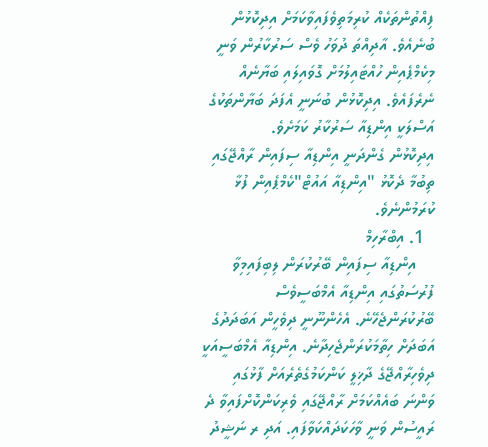ފިއްތުންތަކެއް ކުރިމަތިވެފައިވާކަމަށް އިދިކޮޅުން ބުނެއެވެ. އާދިއްތަ ދުވަހު ވެސް ސަރުކާރުން ވަނީ މިކެމްޕެއިން ހުއްޓައިލުމަށް ގޮވައިލައި ބަޔާނެއް ނެރެފައެވެ. އިދިކޮޅުން ބުނަނީ އެފަދަ ބަޔާންތަކުގެ އަސްލަކީ އިންޑިއާ ސަރުކާރު ކަމަށެވެ.
އިދިކޮޅުން ގެންދަނީ އިންޑިއާ ސިފައިން ރާއްޖޭގައި ތިބުމާ ދެކޮޅު "އިންޑިއާ އައުޓް"ކެމްޕެއިން ފުޅާ ކުރަމުންނެވެ.
  1. އިބްރާހިމް
    އިންޑިއާ ސިފައިން ބޭރުކުރަން ލިބިފައިމިވާ ފުރުސަތުގައި އިންޑިއާ އެމްބަސީވެސް ބޭރުކުރަންޖެހޭނެ. އެހެންނޫނީ ދިވެހީން އަބަދަދުގެ އަބަދަށް ހިތާމަކުރަންޖެހިދާނެ. އިންޑިއާ އެމްބަސީއަކީ ދިވެހިރާއްޖޭގެ ދާޚިލީ ކަންކަމުގެތެރެއަށް ފާޅުގައި ވަންނަ ބައެއްކަމަށް ރާއްޖޭގައި ވެރިކަންކޮށްފައިވާ ދެ ރައީސުން ވަނީ ވާހަކަދައްކަވާފައި. އަދި ރ ނަޝީދު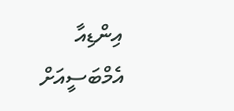އިންޑިއާ އެމްބަސީއަށް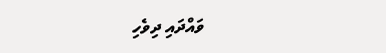ވައްދައި ދިވެހި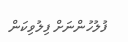ފުލުހުންނަށް ފިލުވިކަން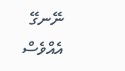ނޭނގޭ އެއްވެސް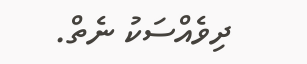ދިވެއްސަކު ނެތް.